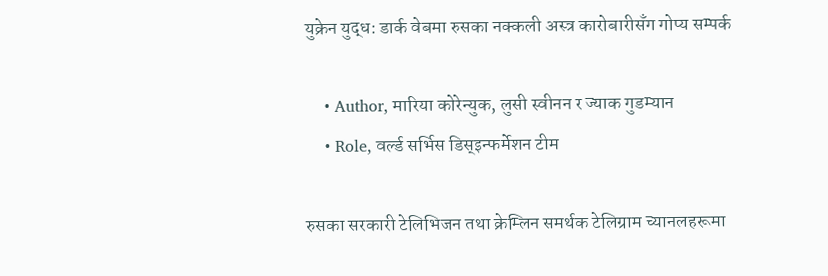युक्रेन युद्ध: डार्क वेबमा रुसका नक्कली अस्त्र कारोबारीसँग गोप्य सम्पर्क

    • Author, मारिया कोरेन्युक, लुसी स्वीनन र ज्याक गुडम्यान
    • Role, वर्ल्ड सर्भिस डिस्इन्फर्मेशन टीम

रुसका सरकारी टेलिभिजन तथा क्रेम्लिन समर्थक टेलिग्राम च्यानलहरूमा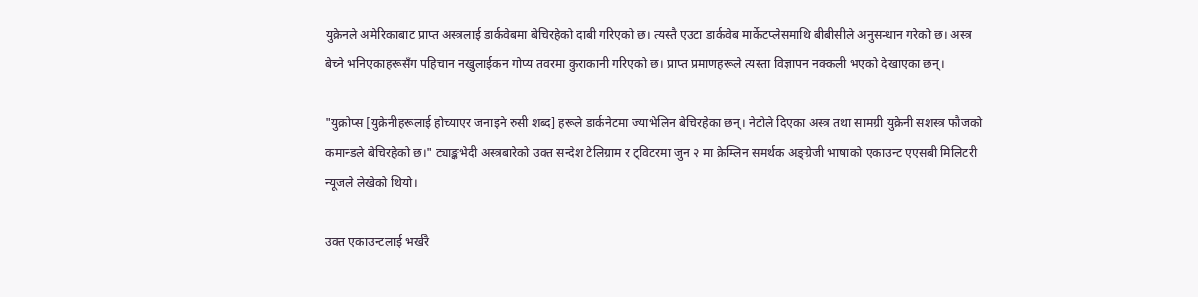युक्रेनले अमेरिकाबाट प्राप्त अस्त्रलाई डार्कवेबमा बेचिरहेको दाबी गरिएको छ। त्यस्तै एउटा डार्कवेब मार्केटप्लेसमाथि बीबीसीले अनुसन्धान गरेको छ। अस्त्र बेच्ने भनिएकाहरूसँग पहिचान नखुलाईकन गोप्य तवरमा कुराकानी गरिएको छ। प्राप्त प्रमाणहरूले त्यस्ता विज्ञापन नक्कली भएको देखाएका छन्।

"युक्रोप्स [युक्रेनीहरूलाई होच्याएर जनाइने रुसी शब्द] हरूले डार्कनेटमा ज्याभेलिन बेचिरहेका छन्। नेटोले दिएका अस्त्र तथा सामग्री युक्रेनी सशस्त्र फौजको कमान्डले बेचिरहेको छ।" ट्याङ्कभेदी अस्त्रबारेको उक्त सन्देश टेलिग्राम र ट्विटरमा जुन २ मा क्रेम्लिन समर्थक अङ्ग्रेजी भाषाको एकाउन्ट एएसबी मिलिटरी न्यूजले लेखेको थियो।

उक्त एकाउन्टलाई भर्खरै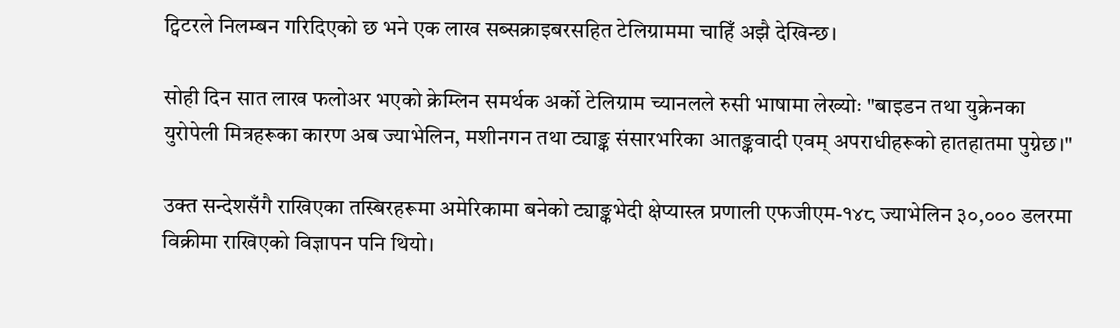ट्विटरले निलम्बन गरिदिएको छ भने एक लाख सब्सक्राइबरसहित टेलिग्राममा चाहिँ अझै देखिन्छ।

सोही दिन सात लाख फलोअर भएको क्रेम्लिन समर्थक अर्को टेलिग्राम च्यानलले रुसी भाषामा लेख्योः "बाइडन तथा युक्रेनका युरोपेली मित्रहरूका कारण अब ज्याभेलिन, मशीनगन तथा ट्याङ्क संसारभरिका आतङ्कवादी एवम् अपराधीहरूको हातहातमा पुग्नेछ।"

उक्त सन्देशसँगै राखिएका तस्बिरहरूमा अमेरिकामा बनेको ट्याङ्कभेदी क्षेप्यास्त्र प्रणाली एफजीएम-१४८ ज्याभेलिन ३०,००० डलरमा विक्रीमा राखिएको विज्ञापन पनि थियो।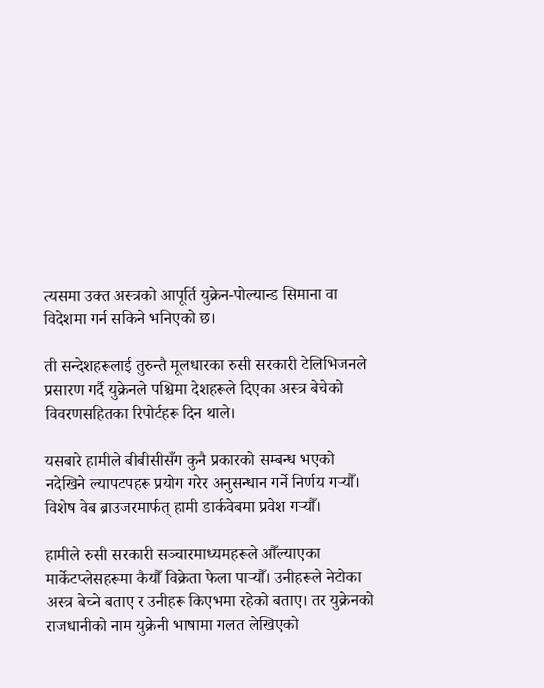त्यसमा उक्त अस्त्रको आपूर्ति युक्रेन-पोल्यान्ड सिमाना वा विदेशमा गर्न सकिने भनिएको छ।

ती सन्देशहरूलाई तुरुन्तै मूलधारका रुसी सरकारी टेलिभिजनले प्रसारण गर्दै युक्रेनले पश्चिमा देशहरूले दिएका अस्त्र बेचेको विवरणसहितका रिपोर्टहरू दिन थाले।

यसबारे हामीले बीबीसीसँग कुनै प्रकारको सम्बन्ध भएको नदेखिने ल्यापटपहरू प्रयोग गरेर अनुसन्धान गर्ने निर्णय गर्‍यौँ। विशेष वेब ब्राउजरमार्फत् हामी डार्कवेबमा प्रवेश गर्‍यौँ।

हामीले रुसी सरकारी सञ्चारमाध्यमहरूले औँल्याएका मार्केटप्लेसहरूमा कैयौँ विक्रेता फेला पार्‍यौँ। उनीहरूले नेटोका अस्त्र बेच्ने बताए र उनीहरू किएभमा रहेको बताए। तर युक्रेनको राजधानीको नाम युक्रेनी भाषामा गलत लेखिएको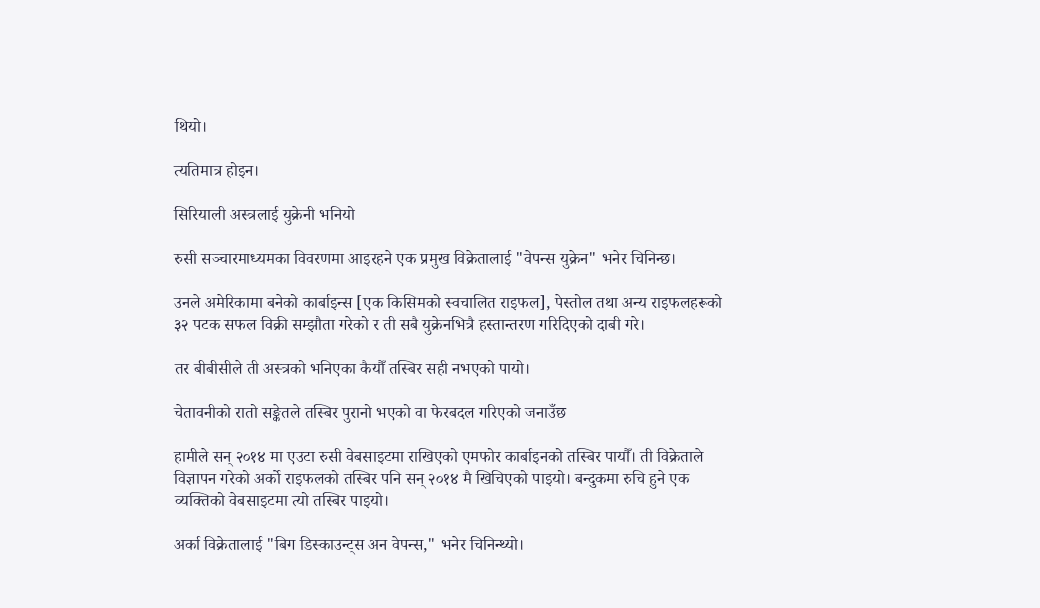थियो।

त्यतिमात्र होइन।

सिरियाली अस्त्रलाई युक्रेनी भनियो

रुसी सञ्चारमाध्यमका विवरणमा आइरहने एक प्रमुख विक्रेतालाई "वेपन्स युक्रेन" भनेर चिनिन्छ।

उनले अमेरिकामा बनेको कार्बाइन्स [एक किसिमको स्वचालित राइफल], पेस्तोल तथा अन्य राइफलहरूको ३२ पटक सफल विक्री सम्झौता गरेको र ती सबै युक्रेनभित्रै हस्तान्तरण गरिदिएको दाबी गरे।

तर बीबीसीले ती अस्त्रको भनिएका कैयौँ तस्बिर सही नभएको पायो।

चेतावनीको रातो सङ्केतले तस्बिर पुरानो भएको वा फेरबदल गरिएको जनाउँछ

हामीले सन् २०१४ मा एउटा रुसी वेबसाइटमा राखिएको एमफोर कार्बाइनको तस्बिर पायौँ। ती विक्रेताले विज्ञापन गरेको अर्को राइफलको तस्बिर पनि सन् २०१४ मै खिचिएको पाइयो। बन्दुकमा रुचि हुने एक व्यक्तिको वेबसाइटमा त्यो तस्बिर पाइयो।

अर्का विक्रेतालाई "बिग डिस्काउन्ट्स अन वेपन्स," भनेर चिनिन्थ्यो।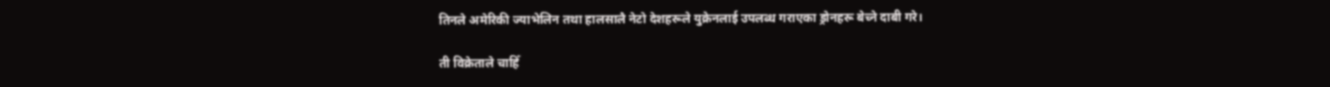तिनले अमेरिकी ज्याभेलिन तथा हालसालै नेटो देशहरूले युक्रेनलाई उपलब्ध गराएका ड्रोनहरू बेच्ने दाबी गरे।

ती विक्रेताले चाहिँ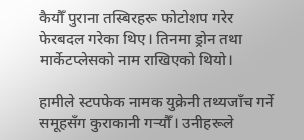कैयौँ पुराना तस्बिरहरू फोटोशप गरेर फेरबदल गरेका थिए। तिनमा ड्रोन तथा मार्केटप्लेसको नाम राखिएको थियो।

हामीले स्टपफेक नामक युक्रेनी तथ्यजाँच गर्ने समूहसँग कुराकानी गर्‍यौँ। उनीहरूले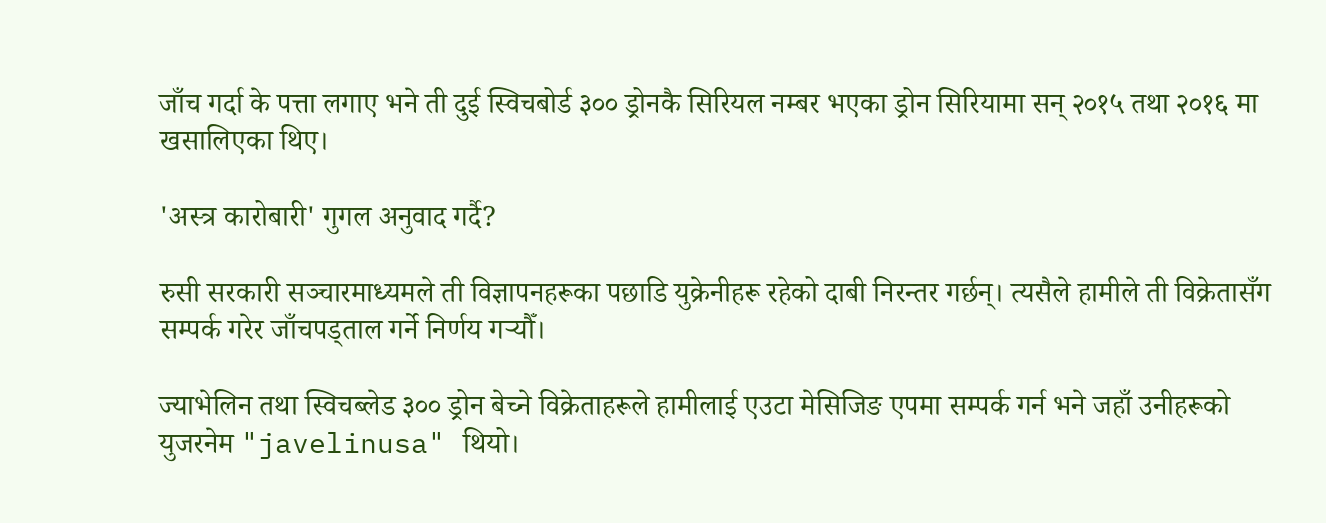जाँच गर्दा के पत्ता लगाए भने ती दुई स्विचबोर्ड ३०० ड्रोनकै सिरियल नम्बर भएका ड्रोन सिरियामा सन् २०१५ तथा २०१६ मा खसालिएका थिए।

'अस्त्र कारोबारी' गुगल अनुवाद गर्दै?

रुसी सरकारी सञ्चारमाध्यमले ती विज्ञापनहरूका पछाडि युक्रेनीहरू रहेको दाबी निरन्तर गर्छन्। त्यसैले हामीले ती विक्रेतासँग सम्पर्क गरेर जाँचपड्ताल गर्ने निर्णय गर्‍यौँ।

ज्याभेलिन तथा स्विचब्लेड ३०० ड्रोन बेच्ने विक्रेताहरूले हामीलाई एउटा मेसिजिङ एपमा सम्पर्क गर्न भने जहाँ उनीहरूको युजरनेम "javelinusa" थियो।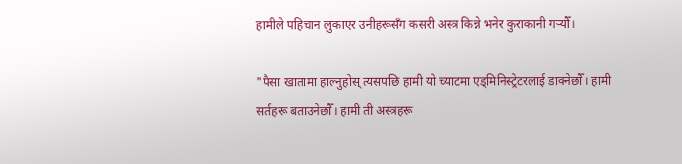हामीले पहिचान लुकाएर उनीहरूसँग कसरी अस्त्र किन्ने भनेर कुराकानी गर्‍यौँ।

"पैसा खातामा हाल्नुहोस् त्यसपछि हामी यो च्याटमा एड्मिनिस्ट्रेटरलाई डाक्नेछौँ। हामी सर्तहरू बताउनेछौँ। हामी ती अस्त्रहरू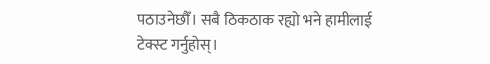पठाउनेछौँ। सबै ठिकठाक रह्यो भने हामीलाई टेक्स्ट गर्नुहोस्।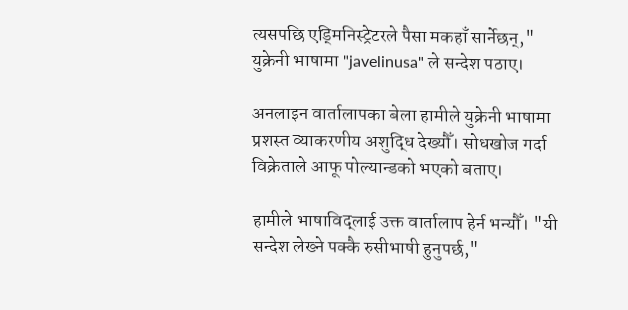त्यसपछि एड्मिनिस्ट्रेटरले पैसा मकहाँ सार्नेछन्," युक्रेनी भाषामा "javelinusa" ले सन्देश पठाए।

अनलाइन वार्तालापका बेला हामीले युक्रेनी भाषामा प्रशस्त व्याकरणीय अशुद्धि देख्यौँ। सोधखोज गर्दा विक्रेताले आफू पोल्यान्डको भएको बताए।

हामीले भाषाविद्लाई उक्त वार्तालाप हेर्न भन्यौँ। "यी सन्देश लेख्ने पक्कै रुसीभाषी हुनुपर्छ,"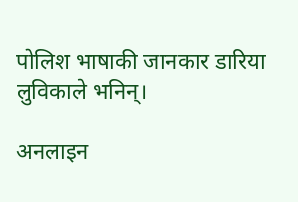पोलिश भाषाकी जानकार डारिया लुविकाले भनिन्।

अनलाइन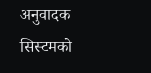अनुवादक सिस्टमको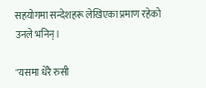सहयोगमा सन्देशहरू लेखिएका प्रमाण रहेको उनले भनिन्।

"यसमा धेरै रुसी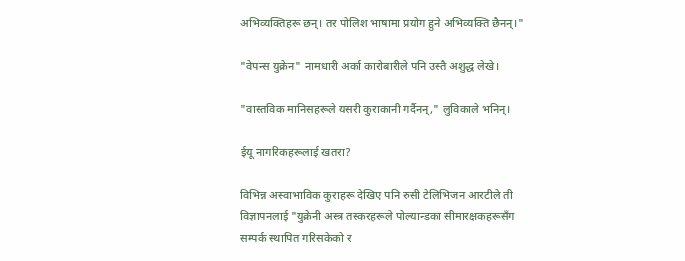अभिव्यक्तिहरू छन्। तर पोलिश भाषामा प्रयोग हुने अभिव्यक्ति छैनन्।"

"वेपन्स युक्रेन" नामधारी अर्का कारोबारीले पनि उस्तै अशुद्ध लेखे।

"वास्तविक मानिसहरूले यसरी कुराकानी गर्दैनन्," लुविकाले भनिन्।

ईयू नागरिकहरूलाई खतरा?

विभिन्न अस्वाभाविक कुराहरू देखिए पनि रुसी टेलिभिजन आरटीले ती विज्ञापनलाई "युक्रेनी अस्त्र तस्करहरूले पोल्यान्डका सीमारक्षकहरूसँग सम्पर्क स्थापित गरिसकेको र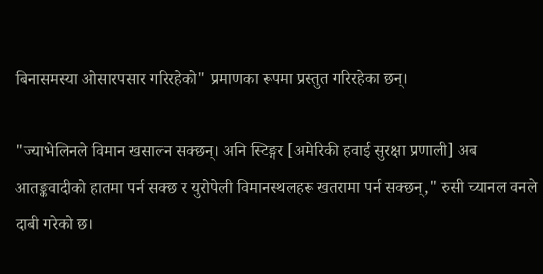बिनासमस्या ओसारपसार गरिरहेको" प्रमाणका रूपमा प्रस्तुत गरिरहेका छन्।

"ज्याभेलिनले विमान खसाल्न सक्छन्। अनि स्टिङ्गर [अमेरिकी हवाई सुरक्षा प्रणाली] अब आतङ्कवादीको हातमा पर्न सक्छ र युरोपेली विमानस्थलहरू खतरामा पर्न सक्छन्," रुसी च्यानल वनले दाबी गरेको छ।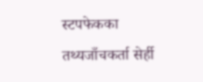स्टपफेकका तथ्यजाँचकर्ता सेर्ही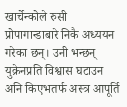खार्चेन्कोले रुसी प्रोपागान्डाबारे निकै अध्ययन गरेका छन्। उनी भन्छन् युक्रेनप्रति विश्वास घटाउन अनि किएभतर्फ अस्त्र आपूर्ति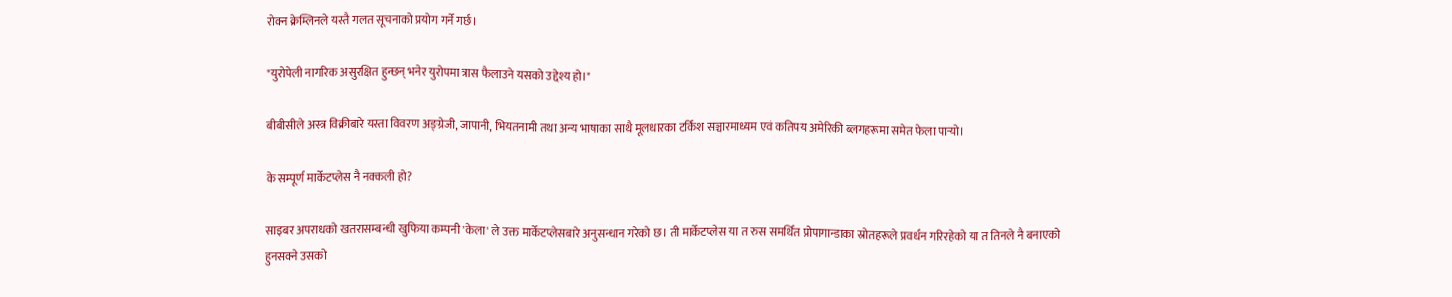रोक्न क्रेम्लिनले यस्तै गलत सूचनाको प्रयोग गर्ने गर्छ।

"युरोपेली नागरिक असुरक्षित हुन्छन् भनेर युरोपमा त्रास फैलाउने यसको उद्देश्य हो।"

बीबीसीले अस्त्र विक्रीबारे यस्ता विवरण अङ्ग्रेजी, जापानी, भियतनामी तथा अन्य भाषाका साथै मूलधारका टर्किश सञ्चारमाध्यम एवं कतिपय अमेरिकी ब्लगहरूमा समेत फेला पार्‍यो।

के सम्पूर्ण मार्केटप्लेस नै नक्कली हो?

साइबर अपराधको खतरासम्बन्धी खुफिया कम्पनी 'केला' ले उक्त मार्केटप्लेसबारे अनुसन्धान गरेको छ। ती मार्केटप्लेस या त रुस समर्थित प्रोपागान्डाका स्रोतहरूले प्रवर्धन गरिरहेको या त तिनले नै बनाएको हुनसक्ने उसको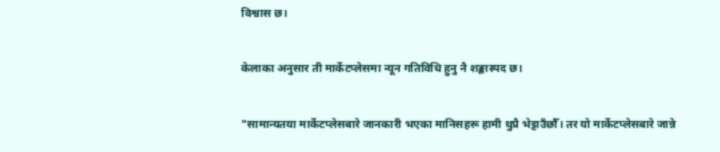विश्वास छ।

केलाका अनुसार ती मार्केटप्लेसमा न्यून गतिविधि हुनु नै शङ्कास्पद छ।

"सामान्यतया मार्केटप्लेसबारे जानकारी भएका मानिसहरू हामी थुप्रै भेट्टाउँछौँ। तर यो मार्केटप्लेसबारे जान्ने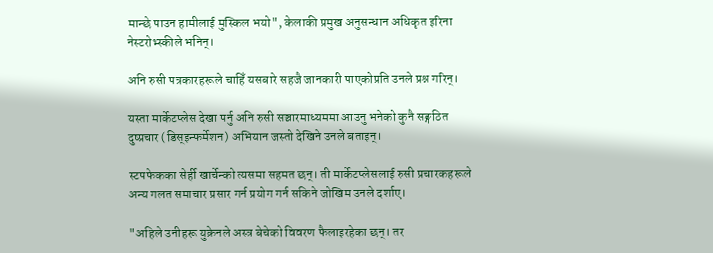मान्छे पाउन हामीलाई मुस्किल भयो", केलाकी प्रमुख अनुसन्धान अधिकृत इरिना नेस्टरोभ्स्कीले भनिन्।

अनि रुसी पत्रकारहरूले चाहिँ यसबारे सहजै जानकारी पाएकोप्रति उनले प्रश्न गरिन्।

यस्ता मार्केटप्लेस देखा पर्नु अनि रुसी सञ्चारमाध्यममा आउनु भनेको कुनै सङ्गठित दुष्प्रचार (डिस्इन्फर्मेशन) अभियान जस्तो देखिने उनले बताइन्।

स्टपफेकका सेर्ही खार्चेन्को त्यसमा सहमत छन्। ती मार्केटप्लेसलाई रुसी प्रचारकहरूले अन्य गलत समाचार प्रसार गर्न प्रयोग गर्न सकिने जोखिम उनले दर्शाए।

"अहिले उनीहरू युक्रेनले अस्त्र बेचेको विवरण फैलाइरहेका छन्। तर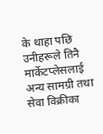के थाहा पछि उनीहरूले तिनै मार्केटप्लेसलाई अन्य सामग्री तथा सेवा विक्रीका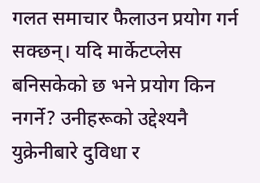गलत समाचार फैलाउन प्रयोग गर्न सक्छन्। यदि मार्केटप्लेस बनिसकेको छ भने प्रयोग किन नगर्ने? उनीहरूको उद्देश्यनै युक्रेनीबारे दुविधा र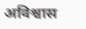अविश्वास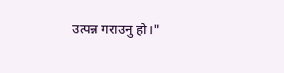उत्पन्न गराउनु हो।"